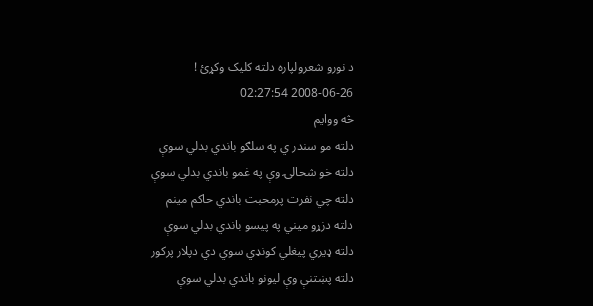د نورو شعرولپاره دلته کليک وکړئ !
2008-06-26 02:27:54
څه ووايم
دلته مو سندر ي په سلګو باندي بدلي سوې
دلته خو شحالۍ وې په غمو باندي بدلي سوې
دلته چي نفرت پرمحبت باندي حاكم مينم
دلته دزړو ميني په پيسو باندي بدلي سوې
دلته ډيري پيغلي كونډي سوي دي دپلار پركور
دلته پښتنې وې ليونو باندي بدلي سوې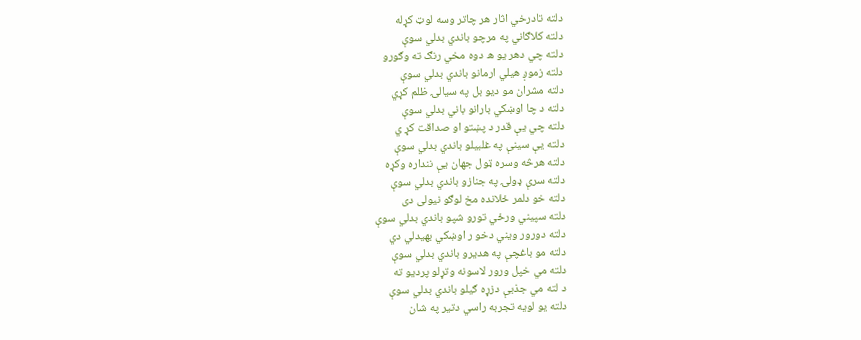دلته تادرخي اثار هر چاتر وسه لوټ كړله
دلته كلاګاني په مرچو باندي بدلي سوې
دلته چي دهر يو ه دوه مخي رنګ ته وګورو
دلته زموږ هيلي ارمانو باندي بدلي سوې
دلته مشران مو ديو بل په سيالۍ ظلم كړي
دلته د چا اوښكي بارانو باني بدلي سوې
دلته چي يې قدر د پښتو او صداقت كړ ي
دلته يې سينې په غلبيلو باندي بدلي سوې
دلته هرڅه وسره ټول جهان يې ننداره وكړه
دلته سرې ډولۍ په جنازو باندي بدلي سوې
دلته خو دلمر ځلانده مخ لوګو نيولى دى
دلته سپيني ورځي تورو شپو باندي بدلي سوې
دلته دورور ويني دخو ر اوښكي بهيدلي دي
دلته مو باغچې په هديرو باندي بدلي سوې
دلته مي خپل ورور لاسونه وتړلو پرديو ته
د لته مي جذبې دزړه ګيلو باندي بدلي سوې
دلته يو لويه تجربه راسي دتير په شان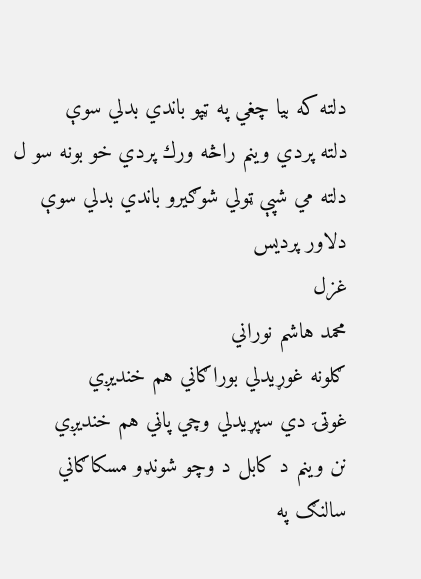دلته كه بيا چغي په ټپو باندي بدلي سوې
دلته پردي وينم راڅه ورك پردي خو بونه سو ل
دلته مي شپې ټولي شوګيرو باندي بدلي سوې
دلاور پرديس
غزل
محمد هاشم نوراني
ګلونه غوړيدلي بوراګاني هم خنديږي
غوټۍ دي سپړيدلي وچي پاڼي هم خنديږي
نن وينم د کابل د وچو شونډو مسکاګاني
سالنګ په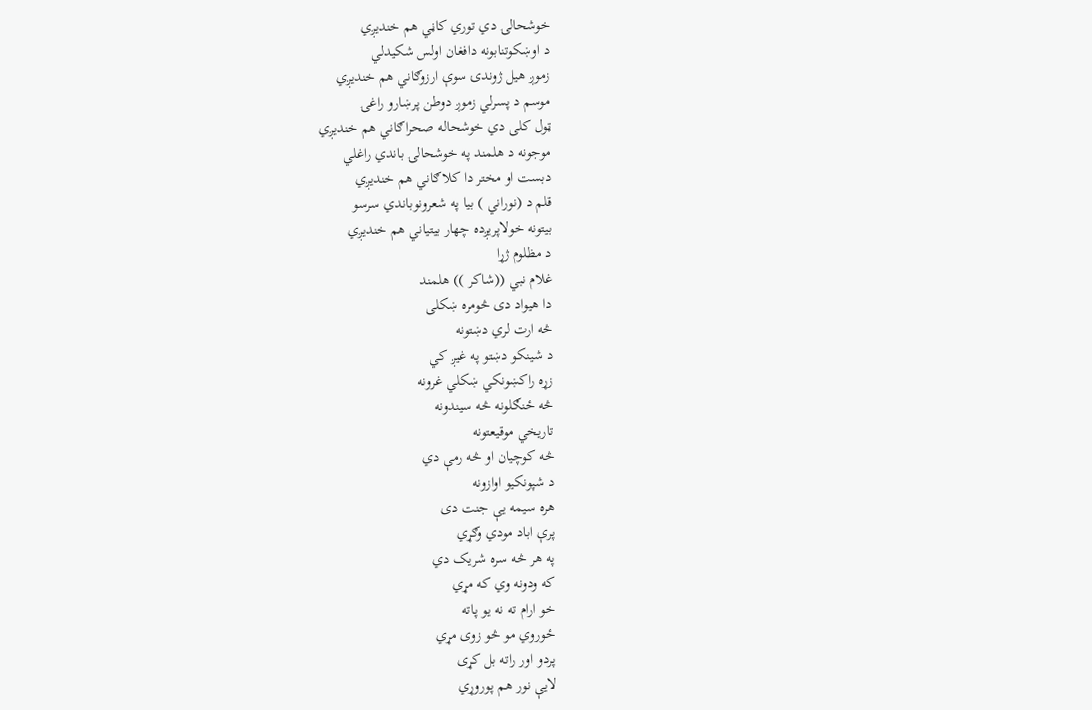خوشحالۍ دي توري کاڼي هم خنديږي
د اوښکوتنابونه دافغان اولس شکيدلي
زموږ هيل ژوندۍ سوې ارزوګاني هم خنديږي
موسم د پسرلي زموږ دوطن پرښارو راغۍ
ټول کلى دي خوشحاله صحراګاني هم خنديږي
موجونه د هلمند په خوشحالۍ باندي راغلي
دبست او مختر دا کلاګاني هم خنديږي
قلم د (نوراني ) بيا په شعرونوباندي سرسو
بيتونه خولاپريږده چهار بيتياني هم خنديږي
د مظلوم ژړا
غلام نبي ((شاکر )) هلمند
دا هيواد دى څومره ښکلى
څه ارت لري دښتونه
د شينکو دښتو په غيږ کي
زړه راکښونکي ښکلي غرونه
څه ځنګلونه څه سيندونه
تاريخي موقيعتونه
څه کوچيان او څه رمې دي
د شپونکيو اوازونه
هره سيمه يې جنت دى
پرې اباد مودي وګړي
په هر څه سره شريک دي
که ودونه وي که مړي
خو ارام ته نه يو پاته
ځوروي مو څو زوى مړي
پردو اور راته بل کړى
لايې نور هم پوروړي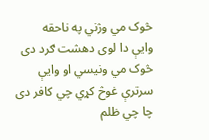څوک مي وژني په ناحقه
وايې دا لوى دهشت ګرد دى
څوک مي ونيسي او وايې
سرترې غوڅ کړي چي کافر دى
چا چي ظلم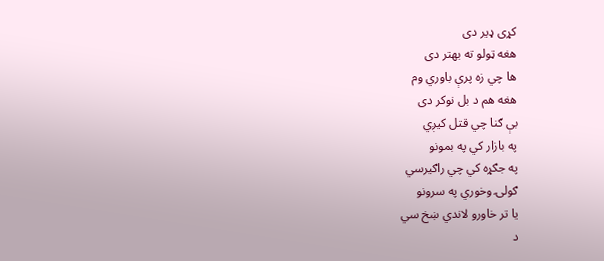کړى ډير دى
هغه ټولو ته بهتر دى
ها چي زه پرې باوري وم
هغه هم د بل نوکر دى
بې ګنا چي قتل کيږي
په بازار کي په بمونو
په جګړه کي چي راګيرسي
ګولۍ وخوري په سرونو
يا تر خاورو لاندي ښخ سي
د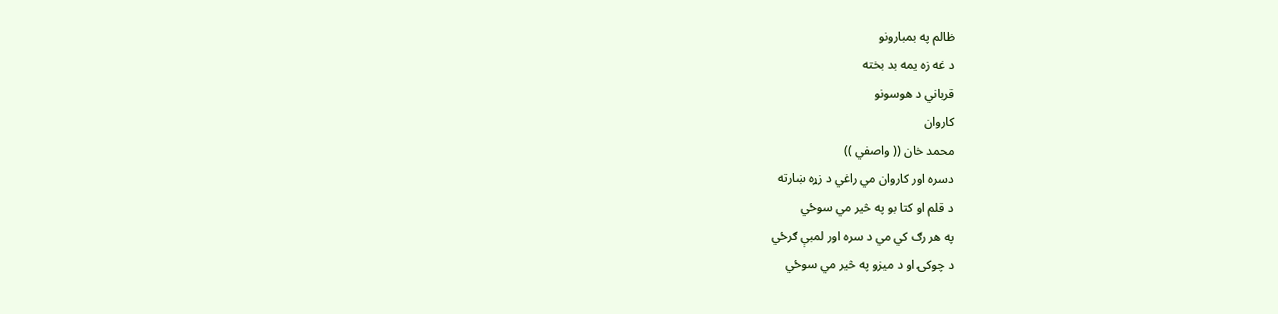ظالم په بمبارونو
د غه زه يمه بد بخته
قرباني د هوسونو
کاروان
محمد خان (( واصفي ))
دسره اور کاروان مي راغي د زړه ښارته
د قلم او کتا بو په څير مي سوځي
په هر رګ کي مي د سره اور لمبې ګرځي
د چوکۍ او د ميزو په څير مي سوځي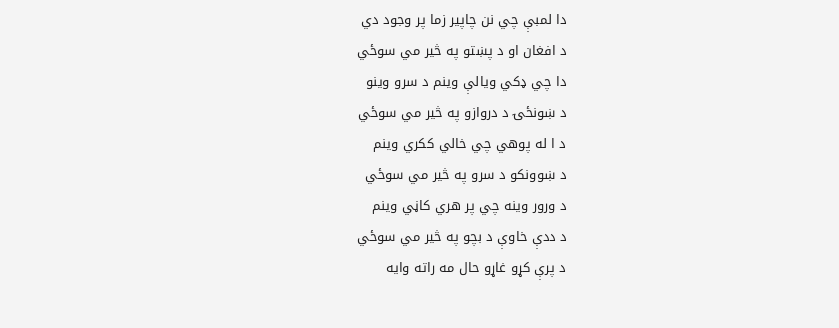دا لمبې چي نن چاپير زما پر وجود دي
د افغان او د پښتو په څير مي سوځي
دا چي ډکي ويالې وينم د سرو وينو
د ښونځۍ د دروازو په څير مي سوځي
د ا له پوهي چي خالي ککري وينم
د ښوونکو د سرو په څير مي سوځي
د ورور وينه چي پر هري کاڼي وينم
د ددې خاوې د بچو په څير مي سوځي
د پرې کړو غاړو حال مه راته وايه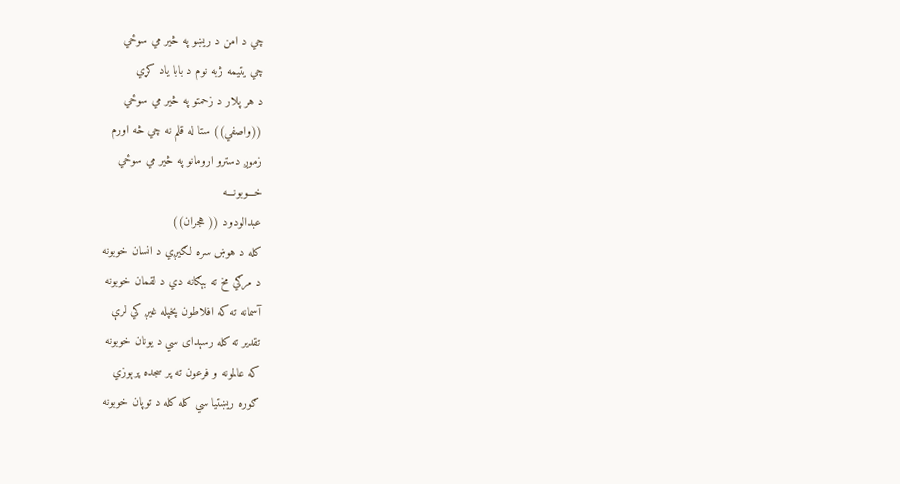چي د امن د ريښو په څير مي سوځي
چي يتيمه ژبه نوم د بابا ياد کړي
د هر پلار د زحمتو په څير مي سوځي
((واصفي)) ستا له قلم نه چي څه اورم
زموږ دسترو ارومانو په څير مي سوځي
خـــوبونـــه
عبدالودود (( هجران))
كله د هوښ سره لګيږي د انسان خوبونه
د مرګي مخ ته بېګانه دي د لقمان خوبونه
آسمانه ته كه افلاطون پخپله غيږ كي لرې
تقدير ته كله رسېداى سي د يونان خوبونه
كه عالمونه و فرعون ته پر سجده پرېوزي
ګوره ريښتيا سي كله كله د توپان خوبونه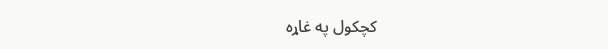كچكول په غاړه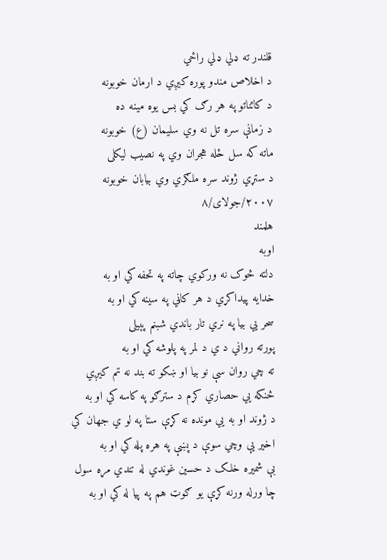قلندر ته ډلي ډلي راځي
د اخلاص مندو پوره كيږي د ارمان خوبونه
د كائناتو په هر رګ كي بس يوه مينه ده
د زمانې سره تل نه وي سليمان (ع) خوبونه
ماته كه سل ځله هجران وي په نصيب ليكلى
د ستړي ژوند سره ملګري وي بيابان خوبونه
۲۰۰۷/جولاى/۸
هلمند
اوبه
دلته څوک نه ورکوي چاته په تحفه کي او به
خدايه پيداکړي د هر کاڼي په سينه کي او به
سحر يي بيا په نري تار باندي شبنم پېيلى
پورته رواني د ي د لمر په پلوشه کي او به
ته چي روان سې نو بيا او ښکو ته بند نه تم کيږي
څنکه يي حصاري کړم د سترګو په کاسه کي او به
د ژوند او به يي مونده نه کړې ستا په لو ي جهان کي
اخير يې وچي سوې د پښې په هره پله کي او به
بې شميره خلک د حسين غوندي له تندي مړه سول
چا ورله ورنه کړې يو ګوټ هم په پيا له کي او به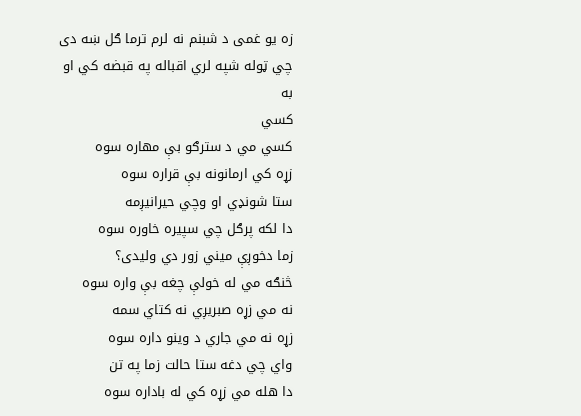زه يو غمى د شبنم نه لرم ترما ګل ښه دى
چي ټوله شپه لري اقباله په قبضه کي او به
کسي
كسي مي د سترګو بې مهاره سوه
زړه كي ارمانونه بې قراره سوه
ستا شونډي او وچي حيرانيږمه
دا لكه پرګل چي سپيره خاوره سوه
زما دخوږې ميني زور دي وليدى؟
څنګه مي له خولې چغه بې واره سوه
نه مي زړه صبريږي نه كتاي سمه
زړه نه مي جاري د وينو داره سوه
واي چي دغه ستا حالت زما په تن
دا هله مي زړه كي له باداره سوه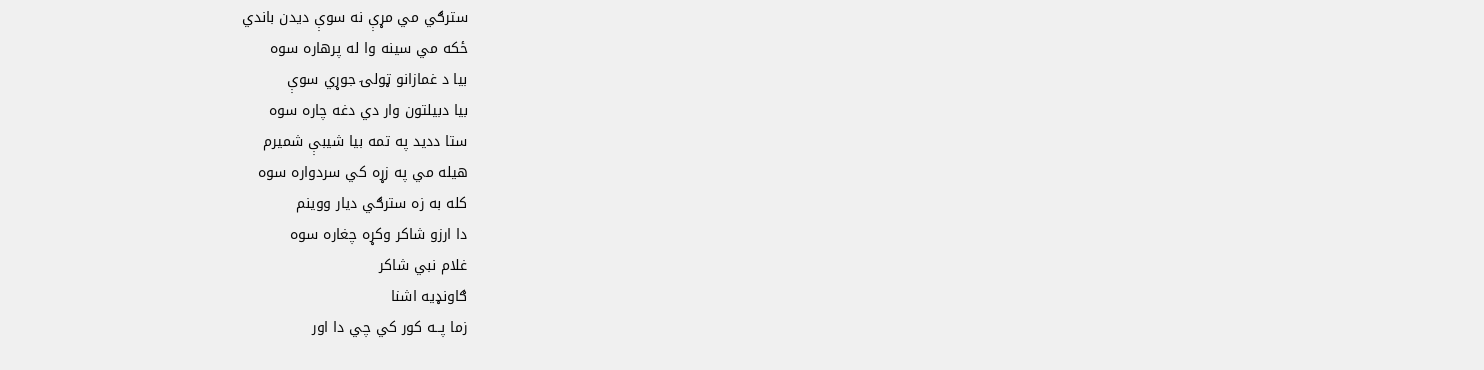سترګي مي مړې نه سوې ديدن باندي
ځكه مي سينه وا له پرهاره سوه
بيا د غمازانو ټولۍ جوړي سوې
بيا دبيلتون وار دي دغه چاره سوه
ستا دديد په تمه بيا شيبې شميرم
هيله مي په زړه كي سردواره سوه
كله به زه سترګي ديار ووينم
دا ارزو شاكر وكړه چغاره سوه
غلام نبي شاكر
ګاونډيه اشنا
زما پــه كور كي چي دا اور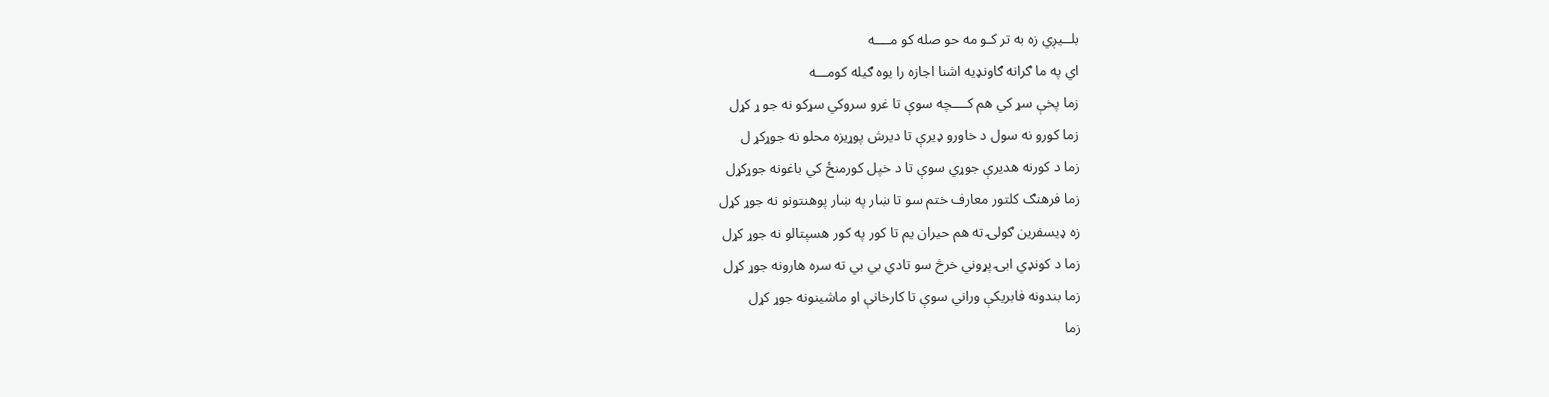بلــيږي زه به تر كـو مه حو صله كو مــــه
اي په ما ګرانه ګاونډيه اشنا اجازه را يوه ګيله كومـــه
زما پخې سړ كي هم كــــچه سوې تا غرو سروكي سړكو نه جو ړ كړل
زما كورو نه سول د خاورو ډيرې تا ديرش پوړيزه محلو نه جوړكړ ل
زما د كورنه هديرې جوړي سوې تا د خپل كورمنځ كي باغونه جوړكړل
زما فرهنګ كلتور معارف ختم سو تا ښار په ښار پوهنتونو نه جوړ كړل
زه ډيسفرين ګولۍ ته هم حيران يم تا كور په كور هسپتالو نه جوړ كړل
زما د كونډي ابۍ پړوني خرڅ سو تادي بي بي ته سره هارونه جوړ كړل
زما بندونه فابريكې وراني سوې تا كارخانې او ماشينونه جوړ كړل
زما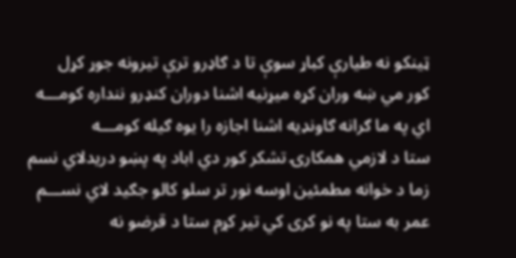ټينكو نه طيارې كباړ سوې تا د ګاډرو ترې تيرونه جوړ كړل
كور مي ښه وران كړه ميړنيه اشنا دوران كنډرو ننداره كومـــه
اي په ما ګرانه ګاونډيه اشنا اجازه را يوه ګيله كومـــه
ستا د لازمي همكارۍ تشكر كور دي اباد په پښو دريدلاي نسم
زما د خوانه مطمئين اوسه نور تر سلو كالو جګيد لاي نســـم
عمر به ستا په نو كرى كي تير كړم ستا د قرضو نه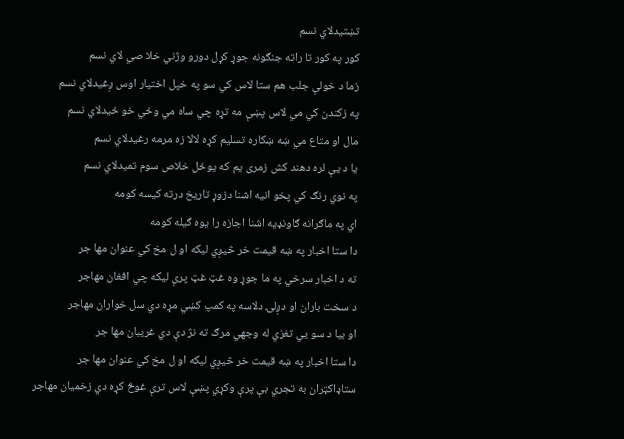تښتيدلاي نسم
كور په كور تا راته جنګونه جوړ كړل دورو وژني خلا صي لاي نسم
زما د خولې جلب هم ستا لاس كي سو په خپل اختيار اوس ږغيدلاي نسم
په زكندن كي مي لاس پښې مه تړه چي ساه مي وځي خو ځيدلاي نسم
مال او متاع مي ښه ښكاره تسليم كړه لالا زه مرمه رغيدلاي نسم
يا د يې لره دهند كش زمرى يم كه يوځل خلاص سوم تميدلاي نسم
په نوي رنګ كي پخو انيه اشنا دزوړ تاريخ درته كيسه كومه
اي په ماګرانه ګاونډيه اشنا اجازه را يوه ګيله كومه
دا ستا اخبار په ښه قيمت خر څيږي ليكه او ل مخ كي عنوان مها جر
ته د اخبار سرخي په ما جوړ وه غټ غټ پرې ليكه چي افغان مهاجر
د سخت باران او دږلۍ دلاسه په كمپ كښي مړه دي سل خواران مهاجر
او بيا د سو يي تغزي له وجهي مرګ ته نژ دې دي غريبان مها جر
دا ستا اخبار په ښه قيمت خر څيږي ليكه او ل مخ كي عنوان مها جر
ستاډاكټران به تجري بې پرې وكړي پښې لاس ترې غوڅ كړه دي زخميان مهاجر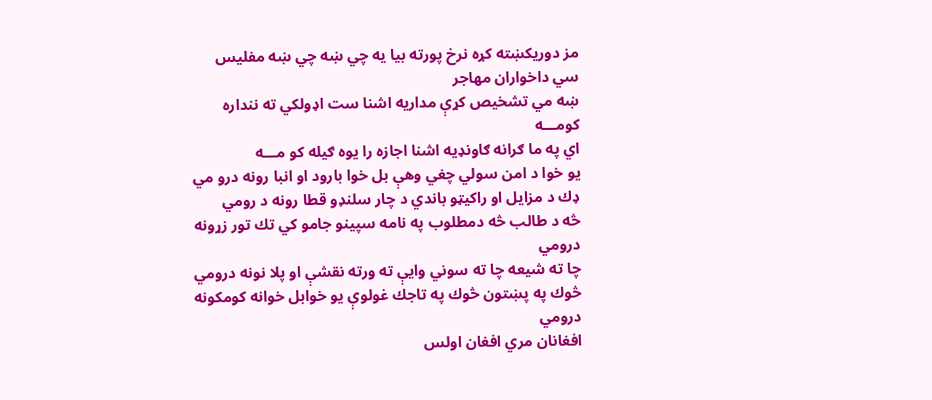مز دوريكښته كړه نرخ پورته بيا يه چي ښه چي ښه مفليس سي داخواران مهاجر
ښه مي تشخيص كړې مداريه اشنا ست اډولكي ته ننداره كومـــه
اي په ما ګرانه ګاونډيه اشنا اجازه را يوه ګيله كو مـــه
يو خوا د امن سولي چغي وهې بل خوا بارود او انبا رونه درو مي
ډك د مزايل او راكيټو باندي د چار سلنډو قطا رونه د رومي
څه د طالب څه دمطلوب په نامه سپينو جامو كي تك تور زړونه درومي
چا ته شيعه چا ته سوني وايې ته ورته نقشې او پلا نونه درومي
څوك په پښتون څوك په تاجك غولوې يو خوابل خوانه كومكونه درومي
افغانان مري افغان اولس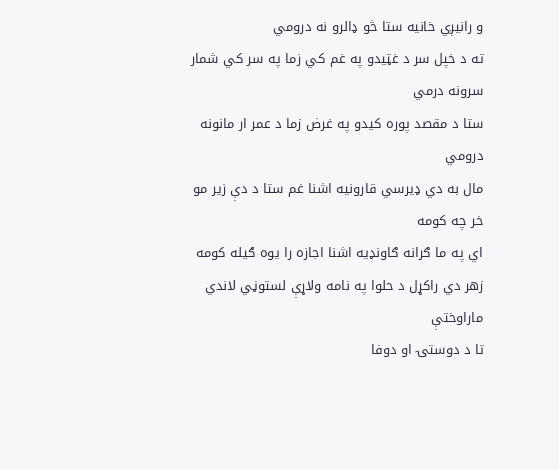و رانيږي خانيه ستا څو ډالرو نه درومي
ته د خپل سر د غټيدو په غم كي زما په سر كي شمار سرونه درمي
ستا د مقصد پوره كيدو په غرض زما د عمر ار مانونه درومي
مال به دي ډيرسي قارونيه اشنا غم ستا د دې زير مو خر چه كومه
اي په ما ګرانه ګاونډيه اشنا اجازه را يوه ګيله كومه
زهر دي راكړل د حلوا په نامه ولاړې لستوڼي لاندي ماراوختې
تا د دوستۍ او دوفا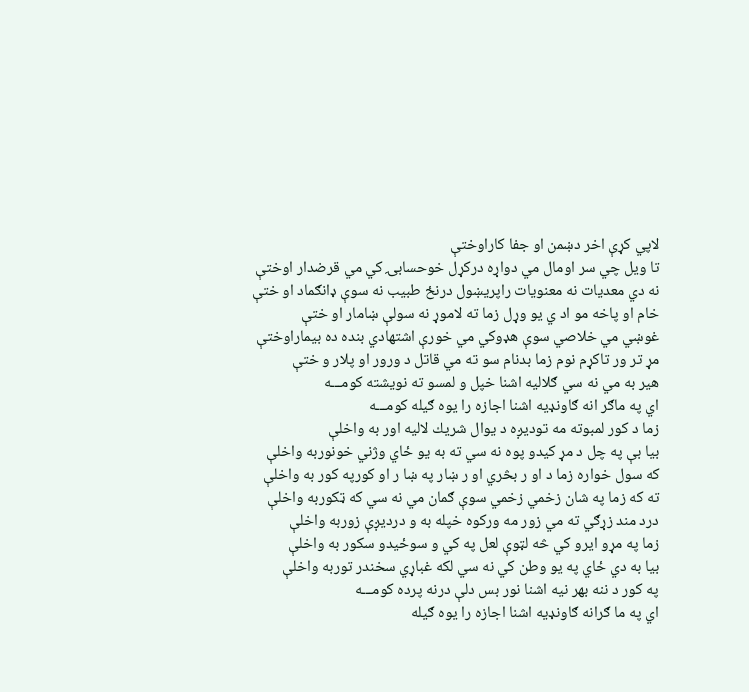لاپي كړې اخر دښمن او جفا كاراوختې
تا ويل چي سر اومال مي دواړه دركړل خوحسابۍ كي مي قرضدار اوختې
نه دي معديات نه معنويات راپريښول درنځ طبيب نه سوې ډانګماد او ختې
خام او پاخه مو اد ي يو وړل زما ته لاموړ نه سولې ښامار او ختې
غوښي مي خلاصي سوې هډوكي مي خورې اشتهادي بنده ده بيماراوختې
مړ تر ور تاكړم نوم زما بدنام سو ته مي قاتل د ورور او پلار و ختې
هير به مي نه سي ګلاليه اشنا خپل و لمسو ته نويشته كومـــه
اي په ماګر انه ګاونډيه اشنا اجازه را يوه ګيله كومـــه
زما د كور لمبوته مه توديږه د يوال شريك لاليه اور به واخلې
بيا بې په چل د مړ كيدو پوه نه سي ته به يو ځاي وژني خونوربه واخلې
كه سول خواره زما د او ر بڅري او ر ښار په ښا ر او كورپه كور به واخلې
ته كه زما په شان زخمي زخمي سوې ګمان مي نه سي كه ټكوربه واخلې
درد مند زړګي ته مي زور مه وركوه خپله به و درديږې زوربه واخلې
زما په مړو ايرو كي څه لټوې لعل په كي و سوځيدو سكور به واخلې
بيا به دي ځاي په يو وطن كي نه سي لكه غباړي سخندر توربه واخلې
په كور د ننه بهر نيه اشنا نور بس دلې درنه پرده كومـــه
اي په ما ګرانه ګاونډيه اشنا اجازه را يوه ګيله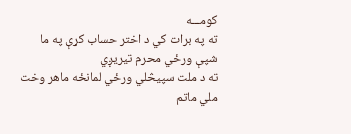كومـــه
ته په برات كي د اختر حساب كړې په ما شپې ورځي محرم تيريږي
ته د ملت سپيڅلي ورځي لمانځه ماهر وخت ملي ماتم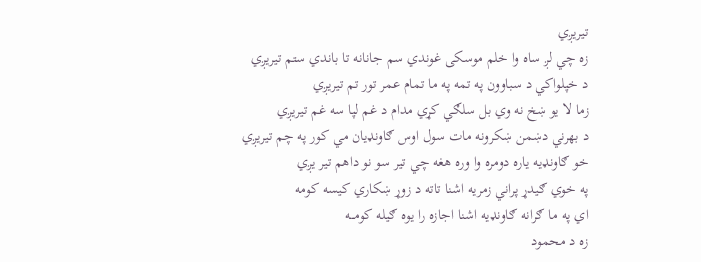تيريږي
زه چي لږ ساه وا خلم موسكى غوندي سم جانانه تا باندي ستم تيريږي
د خپلواكي د سباوون په تمه په ما تمام عمر تور تم تيريږي
زما لا يو ښخ نه وي بل سلګي كړي مدام د غم لپا سه غم تيريږي
د بهرني دښمن ښكرونه مات سول اوس ګاونډيان مي كور په چم تيريږي
خو ګاونډيه ياره دومره وا وره هغه چي تير سو نو داهم تير يږي
په خوي ګيدړ پراني زمريه اشنا تاته د زوړ ښكاري كيسه كومه
اي په ما ګرانه ګاونډيه اشنا اجازه را يوه ګيله كومـــه
زه د محمود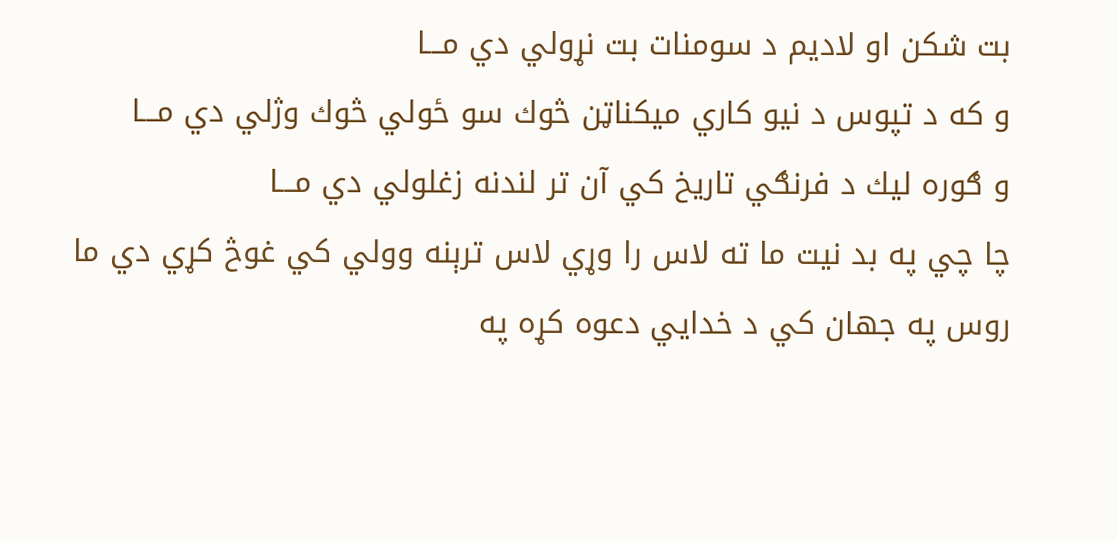بت شكن او لاديم د سومنات بت نړولي دي مـــا
و كه د تپوس د نيو كاري ميكناټن څوك سو ځولي څوك وژلي دي مـــا
و ګوره ليك د فرنګي تاريخ كي آن تر لندنه زغلولي دي مـــا
چا چي په بد نيت ما ته لاس را وړي لاس ترېنه وولي كي غوڅ كړي دي ما
روس په جهان كي د خدايي دعوه كړه په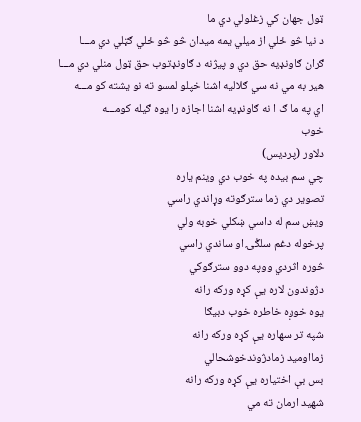ټول جهان كي زغلولي دي ما
د نيا څو ځلي از ميلي يمه ميدان څو څو ځلي ګټلي دي مـــا
ګران ګاونډيه حق دي و پيژنه د ګاونډتوب حق ټول منلي دي مـــا
هير به مي نه سي ګلاليه اشنا خپلو لمسو ته نو يشته كو مـــه
اي په ما ګ ا نه ګاونډيه اشنا اجازه را يوه ګيله كومـــه
خوب
دلاور (پرديس)
چي سم بيده په خوب دي وينم ياره
تصوير دي زما سترګوته وړاندي راسي
ويښ سم له داسي ښكلي خوبه ولي
پرخوله دغم سلګْۍ او ساندي راسي
څوره اثردي ووپه دوو سترګوكي
دژوندون لاره يې كړه وركه رانه
يوه خوږه خاطره خوب دبيګا
شپه تر سهاره يې كړه وركه رانه
زمااوميد زمادژوندخوشحالي
بس بې اختياره يې كړه وركه رانه
شهيد ارمان ته مي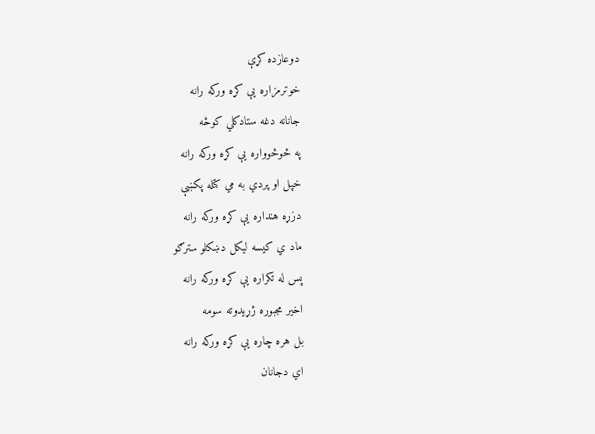دوعازده كړې
خوترمزاره يې كړه وركه رانه
جانانه دغه ستادكلي كوڅه
په څوڅوواره يې كړه وركه رانه
خپل او پردي به مي كتله پكښې
دزړه هنداره يې كړه وركه رانه
ماد ي كيسه ليكل دښكلو سترګو
پس له تكراره يې كړه وركه رانه
اخير مجبوره ژړيدوته سومه
بل هره چاره يې كړه وركه رانه
اي دجانان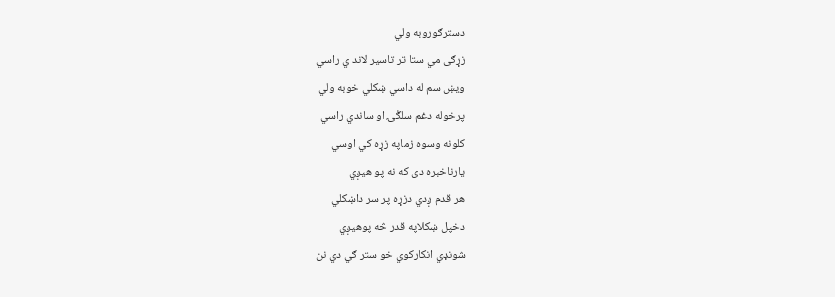دسترګوروبه ولي
زړګى مي ستا تر تاسير لاند ي راسي
ويښ سم له داسي ښكلي خوبه ولي
پرخوله دغم سلګْۍ او ساندي راسي
كلونه وسوه زماپه زړه كي اوسي
يارناخبره دى كه نه پو هيږي
هر قدم ږدي دزړه پر سر داښكلي
دخپل ښكلاپه قدر څه پوهيږي
شونډي انكاركوي خو ستر ګي دي نن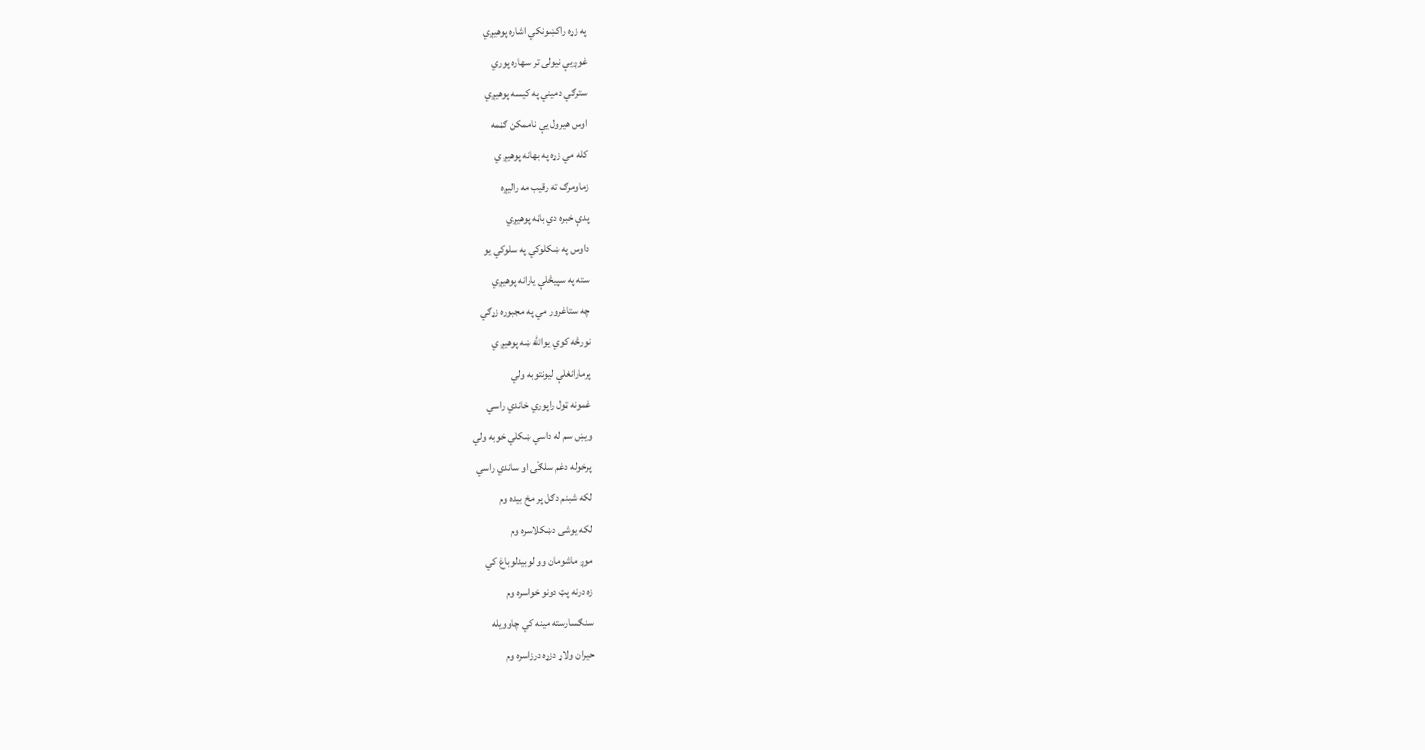په زړه راكښونكي اشاره پوهيږي
غوږيې نيولى تر سهاره پوري
سترګي دميني په كيسه پوهيږي
اوس هيرول يې ناممكن ګڼمه
كله مي زړه په بهانه پوهيږ ي
زماومرګ ته رقيب مه راليږه
پدې خبره دي باڼه پوهيږي
داوس په ښكلوكي په سلوكي يو
سته په سپيڅلې يارانه پوهيږي
چه ستاغرور مي په مجبوره زړګي
نورڅه كوي يوالله ښه پوهيږ ي
پرمارانغلې ليونتوبه ولي
غمونه ټول راپوري خاندي راسي
ويښ سم له داسي ښكلي خوبه ولي
پرخوله دغم سلګْۍ او ساندي راسي
لكه شبنم دګل پر مخ بيده وم
لكه يوشى دښكلاسره وم
موږ ماشومان وو لوبيدلوباغ كي
زه درنه پټ دونو خواسره وم
سنګسارسته مينه كي چاوويله
حيران ولاړ دزړه درزاسره وم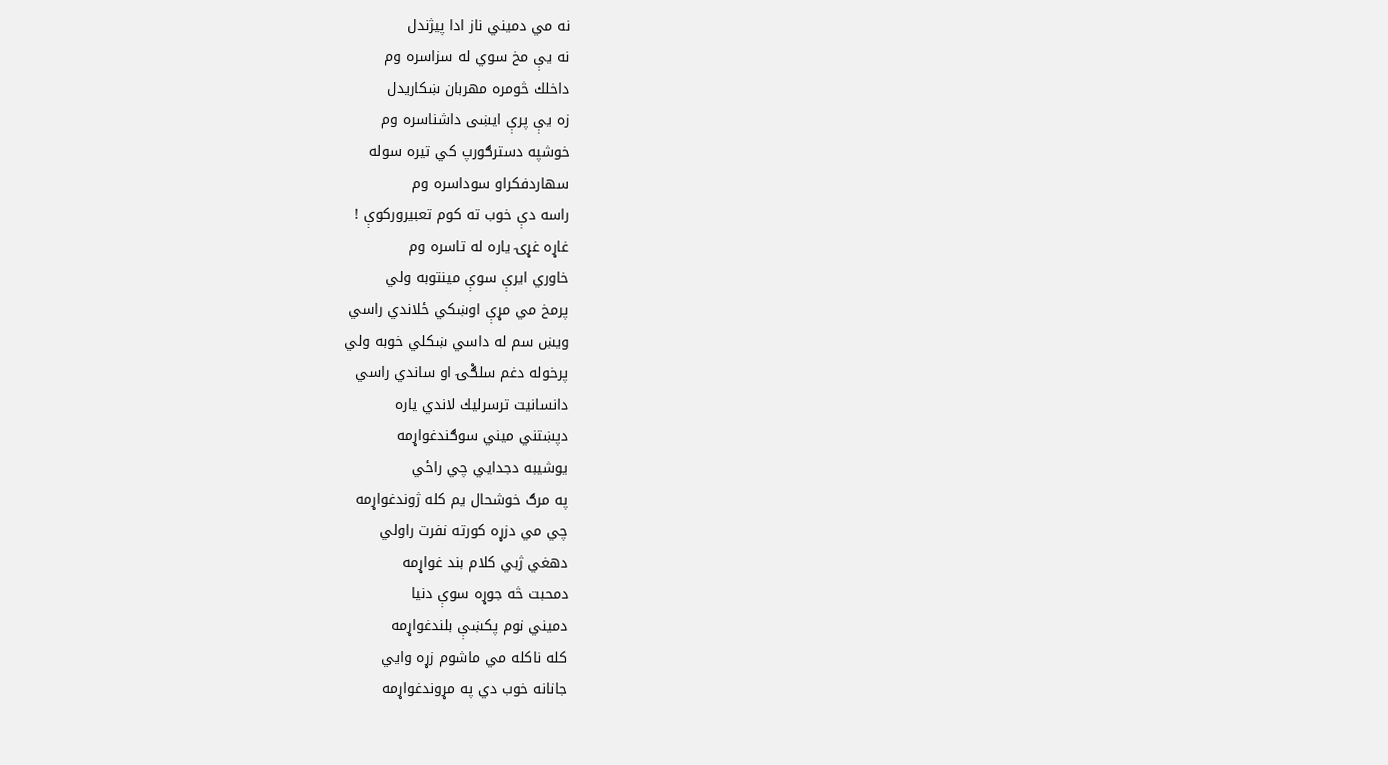نه مي دميني ناز ادا پيژندل
نه يې مخ سوي له سزاسره وم
داخلك څومره مهربان ښكاريدل
زه يې پرې ايښى داشناسره وم
خوشپه دسترګورپ كي تيره سوله
سهاردفكراو سوداسره وم
راسه دې خوب ته كوم تعبيروركوې !
غاړه غړۍ ياره له تاسره وم
خاوري ايرې سوې مينتوبه ولي
پرمخ مي مړې اوښكي ځلاندي راسي
ويښ سم له داسي ښكلي خوبه ولي
پرخوله دغم سلګْۍ او ساندي راسي
دانسانيت ترسرليك لاندي ياره
دپښتني ميني سوګندغواړمه
يوشيبه دجدايي چي راځي
په مرګ خوشحال يم كله ژوندغواړمه
چي مي دزړه كورته نفرت راولي
دهغي ژبي كلام بند غواړمه
دمحبت څه جوړه سوې دنيا
دميني نوم پكښې بلندغواړمه
كله ناكله مي ماشوم زړه وايي
جانانه خوب دي په مړوندغواړمه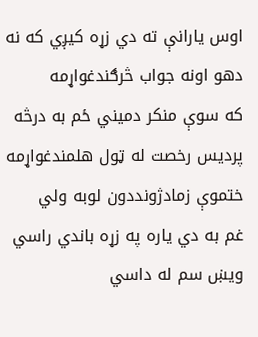اوس يارانې ته دي زړه كيږي كه نه
دهو اونه جواب څرګندغواړمه
كه سوې منكر دميني ځم به درڅه
پرديس رخصت له ټول هلمندغواړمه
ختموې زمادژونددون لوبه ولي
غم به دي ياره په زړه باندي راسي
ويښ سم له داسي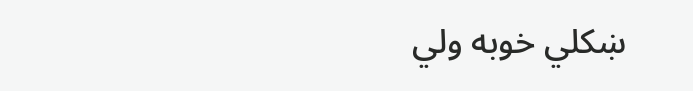ښكلي خوبه ولي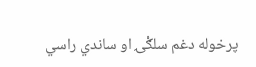پرخوله دغم سلګْۍ او ساندي راسي